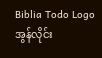Biblia Todo Logo
အွန်လိုင်း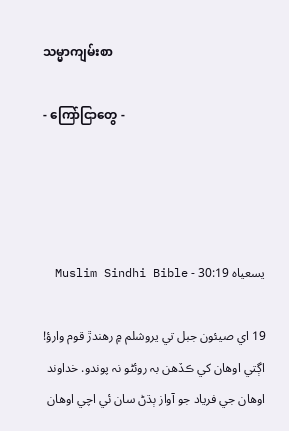သမ္မာကျမ်းစာ

- ကြော်ငြာတွေ -




يسعياہ 30:19 - Muslim Sindhi Bible

19 اي صيئون جبل تي يروشلم ۾ رهندڙ قوم وارؤ! اڳتي اوهان کي ڪڏهن بہ روئڻو نہ پوندو. خداوند اوهان جي فرياد جو آواز ٻڌڻ سان ئي اچي اوهان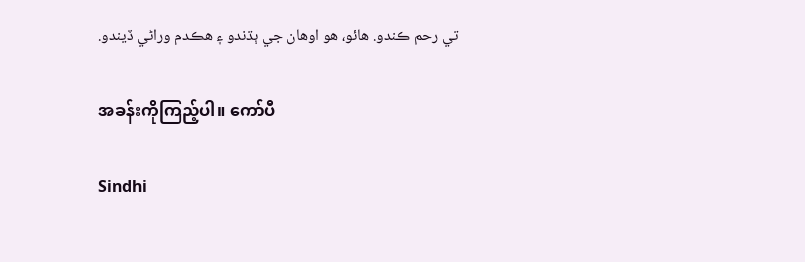تي رحم ڪندو. هائو، هو اوهان جي ٻڌندو ۽ هڪدم وراڻي ڏيندو.

အခန်းကိုကြည့်ပါ။ ကော်ပီ

Sindhi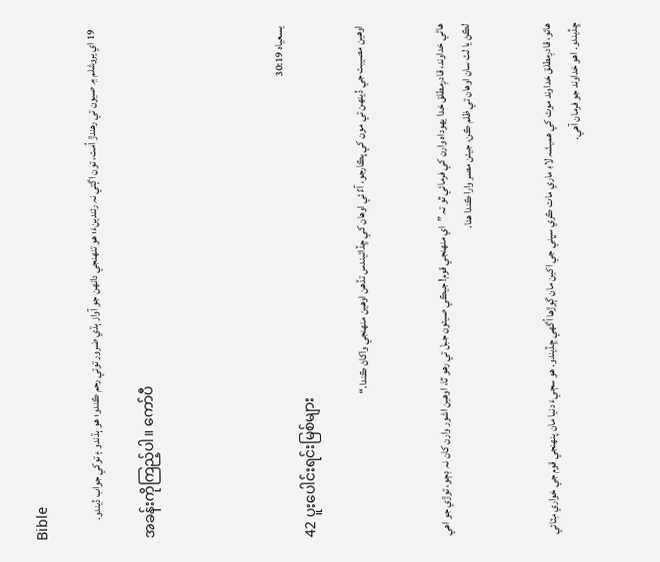Bible

19 اي يروشلم ۾ صيون تي رهندڙ اُمت، تون اڳتي نہ رئندينءَ؛ هو تنهنجي دانهن جو آواز ٻڌي ضرور توتي رحم ڪندو؛ هو ٻڌندو ۽ توکي جواب ڏيندو.

အခန်းကိုကြည့်ပါ။ ကော်ပီ




يسعياہ 30:19
42 ပူးပေါင်းရင်းမြစ်များ

اوهين مصيبت جي ڏينهن تي مون کي پڪارجو، آءٌ ئي اوهان کي ڇڏائيندس تڏهن اوهين منهنجي واکاڻ ڪندا.“


هاڻي خداوند، قادرِمطلق خدا يهوداہ وارن کي فرمائي ٿو تہ ”اي منهنجي قوم! جيڪي صيئون جبل تي رهو ٿا، اوهين اشور وارن کان نہ ڊڄو، توڙي جو اهي لڪڻ يا لٺ سان اوهان تي ظلم ڪن، جيئن مصر وارا ڪندا هئا.


هائو، قادرِمطلق خداوند موت کي هميشہ لاءِ ماري مات ڪري سڀني جي اکين مان ڳوڙها اُگھي ڇڏيندو. هو سڄيءَ دنيا مان پنهنجي قوم جي خواري مِٽائي ڇڏيندو. اهو خداوند جو فرمان آهي.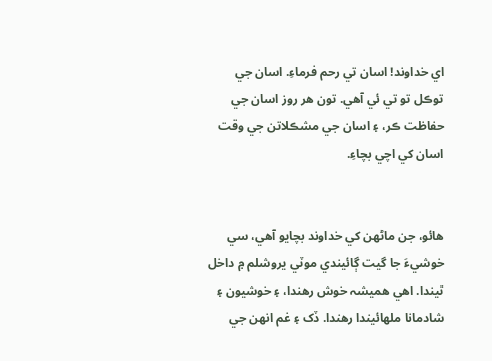اي خداوند! اسان تي رحم فرماءِ. اسان جي توڪل تو تي ئي آهي. تون هر روز اسان جي حفاظت ڪر، ۽ اسان جي مشڪلاتن جي وقت اسان کي اچي بچاءِ.


هائو، جن ماڻهن کي خداوند بچايو آهي، سي خوشيءَ جا گيت ڳائيندي موٽي يروشلم ۾ داخل ٿيندا. اهي هميشہ خوش رهندا، ۽ خوشيون ۽ شادمانا ملهائيندا رهندا. ڏک ۽ غم انهن جي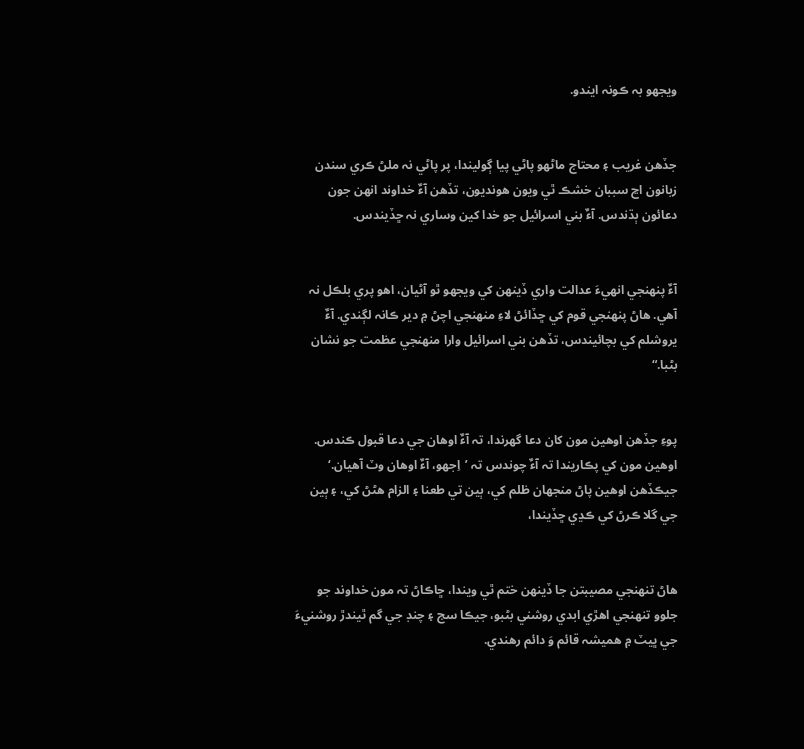ويجھو بہ ڪونہ ايندو.


جڏهن غريب ۽ محتاج ماڻهو پاڻي پيا ڳوليندا، پر پاڻي نہ ملڻ ڪري سندن زبانون اڃ سببان خشڪ ٿي ويون هونديون، تڏهن آءٌ خداوند انهن جون دعائون ٻڌندس. آءٌ بني اسرائيل جو خدا کين وساري نہ ڇڏيندس.


آءٌ پنهنجي انهيءَ عدالت واري ڏينهن کي ويجھو ٿو آڻيان، اهو پري بلڪل نہ آهي. هاڻ پنهنجي قوم کي ڇڏائڻ لاءِ منهنجي اچڻ ۾ دير ڪانہ لڳندي. آءٌ يروشلم کي بچائيندس، تڏهن بني اسرائيل وارا منهنجي عظمت جو نشان بڻبا.“


پوءِ جڏهن اوهين مون کان دعا گھرندا، تہ آءٌ اوهان جي دعا قبول ڪندس. اوهين مون کي پڪاريندا تہ آءٌ چوندس تہ ’اِجھو، آءٌ اوهان وٽ آهيان.‘ جيڪڏهن اوهين پاڻ منجھان ظلم کي، ٻين تي طعنا ۽ الزام هڻڻ کي، ۽ ٻين جي گلا ڪرڻ کي ڪڍي ڇڏيندا،


هاڻ تنهنجي مصيبتن جا ڏينهن ختم ٿي ويندا، ڇاڪاڻ تہ مون خداوند جو جلوو تنهنجي اهڙي ابدي روشني بڻبو، جيڪا سج ۽ چنڊ جي گم ٿيندڙ روشنيءَ جي ڀيٽ ۾ هميشہ قائم وَ دائم رهندي.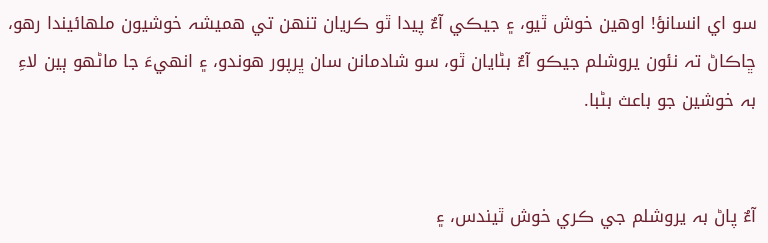سو اي انسانؤ! اوهين خوش ٿيو، ۽ جيڪي آءٌ پيدا ٿو ڪريان تنهن تي هميشہ خوشيون ملهائيندا رهو، ڇاڪاڻ تہ نئون يروشلم جيڪو آءٌ بڻايان ٿو، سو شادمانن سان ڀرپور هوندو، ۽ انهيءَ جا ماڻهو ٻين لاءِ بہ خوشين جو باعث بڻبا.


آءٌ پاڻ بہ يروشلم جي ڪري خوش ٿيندس، ۽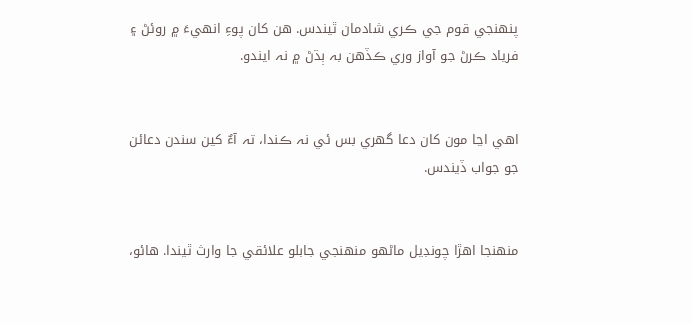پنهنجي قوم جي ڪري شادمان ٿيندس. هن کان پوءِ انهيءَ ۾ روئڻ ۽ فرياد ڪرڻ جو آواز وري ڪڏهن بہ ٻڌڻ ۾ نہ ايندو.


اهي اڃا مون کان دعا گھري بس ئي نہ ڪندا، تہ آءٌ کين سندن دعائن جو جواب ڏيندس.


منهنجا اهڙا چونڊيل ماڻهو منهنجي جابلو علائقي جا وارث ٿيندا. هائو،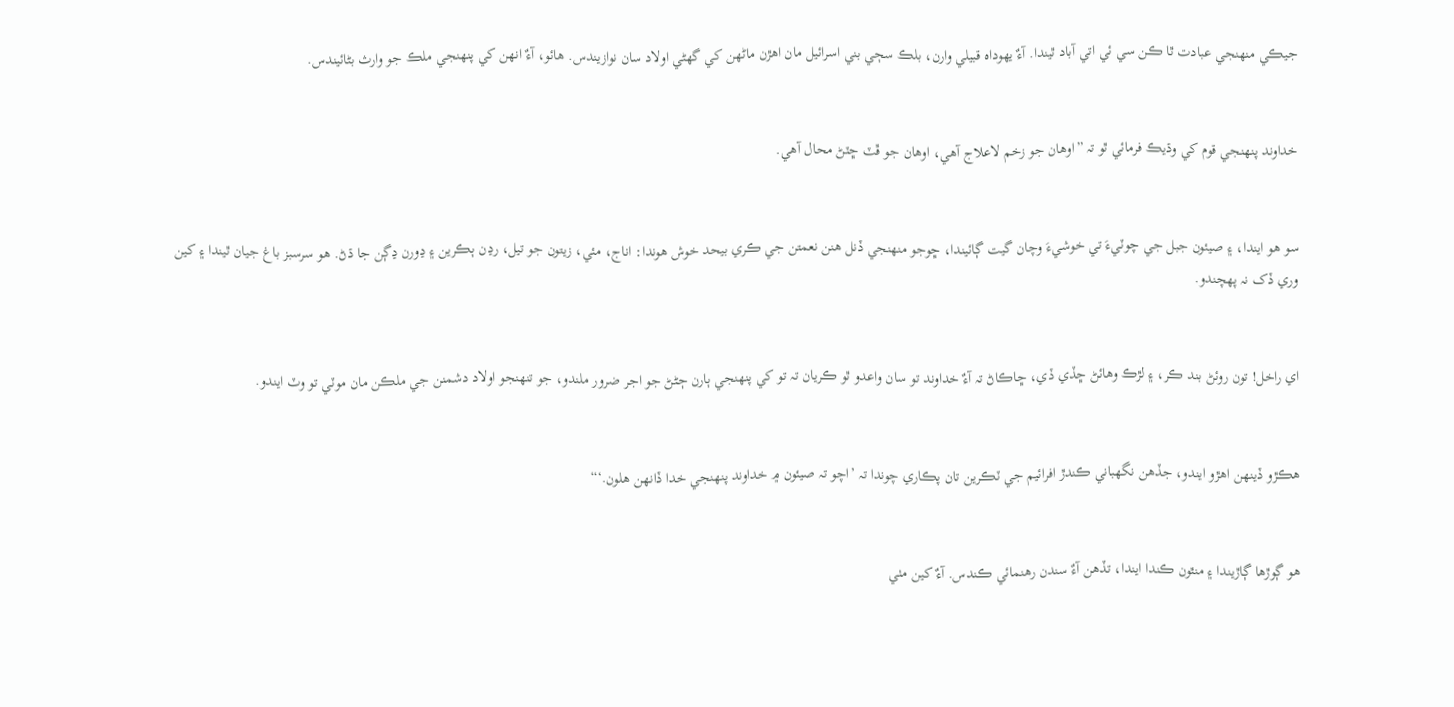جيڪي منهنجي عبادت ٿا ڪن سي ئي اتي آباد ٿيندا. آءٌ يهوداہ قبيلي وارن، بلڪ سڄي بني اسرائيل مان اهڙن ماڻهن کي گھڻي اولاد سان نوازيندس. هائو، آءٌ انهن کي پنهنجي ملڪ جو وارث بڻائيندس.


خداوند پنهنجي قوم کي وڌيڪ فرمائي ٿو تہ ”اوهان جو زخم لاعلاج آهي، اوهان جو ڦٽ ڇٽڻ محال آهي.


سو هو ايندا، ۽ صيئون جبل جي چوٽيءَ تي خوشيءَ وچان گيت ڳائيندا، ڇوجو منهنجي ڏنل هنن نعمتن جي ڪري بيحد خوش هوندا: اناج، مئي، زيتون جو تيل، رڍن ٻڪرين ۽ ڍورن ڍڳن جا ڌڻ. هو سرسبز باغ جيان ٿيندا ۽ کين وري ڏک نہ پهچندو.


اي راخل! تون روئڻ بند ڪر، ۽ لڙڪ وهائڻ ڇڏي ڏي، ڇاڪاڻ تہ آءٌ خداوند تو سان واعدو ٿو ڪريان تہ تو کي پنهنجي ٻارن ڄڻڻ جو اجر ضرور ملندو، جو تنهنجو اولاد دشمنن جي ملڪن مان موٽي تو وٽ ايندو.


هڪڙو ڏينهن اهڙو ايندو، جڏهن نگهباني ڪندڙ افرائيم جي ٽڪرين تان پڪاري چوندا تہ ’اچو تہ صيئون ۾ خداوند پنهنجي خدا ڏانهن هلون.‘“


هو ڳوڙها ڳاڙيندا ۽ منٿون ڪندا ايندا، تڏهن آءٌ سندن رهنمائي ڪندس. آءٌ کين مٺي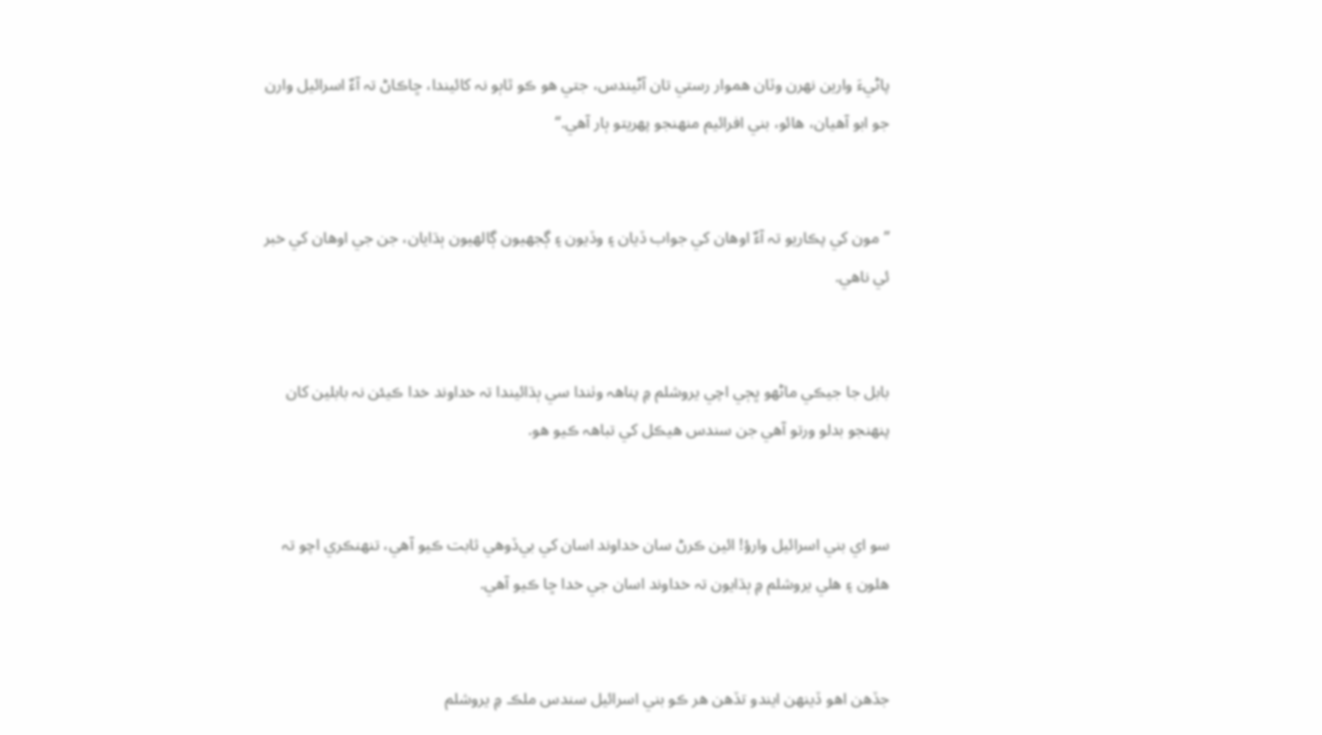پاڻيءَ وارين نهرن وٽان هموار رستي تان آڻيندس، جتي هو ڪو ٿاٻو نہ کائيندا، ڇاڪاڻ تہ آءٌ اسرائيل وارن جو ابو آهيان، هائو، بني افرائيم منهنجو پهريتو ٻار آهي.“


”مون کي پڪاريو تہ آءٌ اوهان کي جواب ڏيان ۽ وڏيون ۽ ڳجھيون ڳالهيون ٻڌايان، جن جي اوهان کي خبر ئي ناهي.


بابل جا جيڪي ماڻهو ڀڄي اچي يروشلم ۾ پناهہ وٺندا سي ٻڌائيندا تہ خداوند خدا ڪيئن نہ بابلين کان پنهنجو بدلو ورتو آهي جن سندس هيڪل کي تباهہ ڪيو هو.


سو اي بني اسرائيل وارؤ! ائين ڪرڻ سان خداوند اسان کي بي‌ڏوهي ثابت ڪيو آهي، تنهنڪري اچو تہ هلون ۽ هلي يروشلم ۾ ٻڌايون تہ خداوند اسان جي خدا ڇا ڪيو آهي.


جڏهن اهو ڏينهن ايندو تڏهن هر ڪو بني اسرائيل سندس ملڪ ۾ يروشلم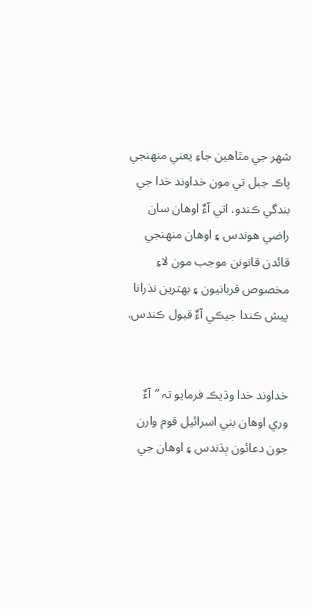شهر جي مٿاهين جاءِ يعني منهنجي پاڪ جبل تي مون خداوند خدا جي بندگي ڪندو. اتي آءٌ اوهان سان راضي هوندس ۽ اوهان منهنجي قائدن قانونن موجب مون لاءِ مخصوص قربانيون ۽ بهترين نذرانا پيش ڪندا جيڪي آءٌ قبول ڪندس.


خداوند خدا وڌيڪ فرمايو تہ ”آءٌ وري اوهان بني اسرائيل قوم وارن جون دعائون ٻڌندس ۽ اوهان جي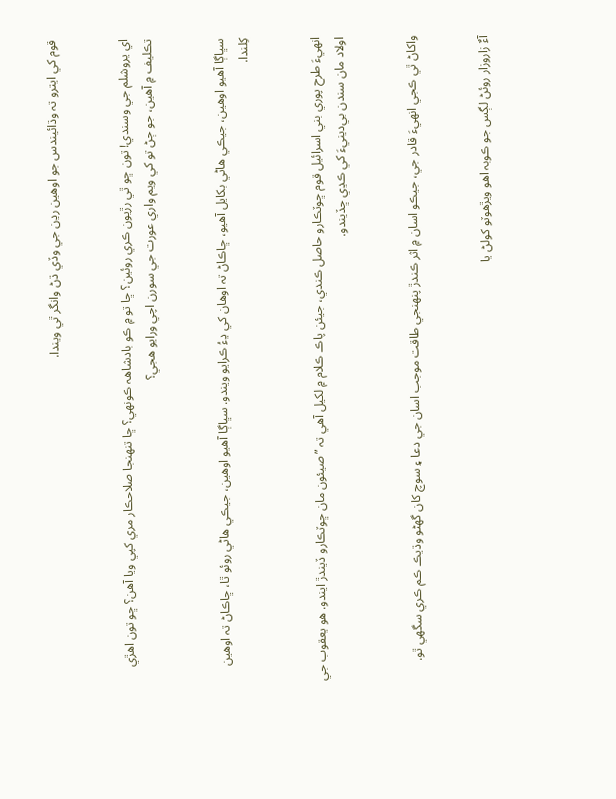قوم کي ايترو تہ وڌائيندس جو اوهين رڍن جي وڏي ڌڻ وانگر ٿي ويندا.


اي يروشلم جي وسندي! تون ڇو ٿي رڙيون ڪري روئين؟ ڇا تو ۾ ڪو بادشاهہ ڪونهي؟ ڇا تنهنجا صلاحڪار مري کپي ويا آهن؟ ڇو تون اهڙي تڪليف ۾ آهين، جو ڄڻ تو کي ويم واري عورت جي سورن اچي ورايو هجي؟


سڀاڳا آهيو اوهين، جيڪي هاڻي بکايل آهيو، ڇاڪاڻ تہ اوهان کي ڍءُ ڪرايو ويندو. سڀاڳا آهيو اوهين، جيڪي هاڻي روئو ٿا، ڇاڪاڻ تہ اوهين کِلندا.


انهيءَ طرح پوري بني اسرائيل قوم ڇوٽڪارو حاصل ڪندي، جيئن پاڪ ڪلام ۾ لکيل آهي تہ ”صيئون مان ڇوٽڪارو ڏيندڙ ايندو. هو يعقوب جي اولاد مان سندن بي‌دينيءَ کي ڪڍي ڇڏيندو.


واکاڻ ٿي ڪجي انهيءَ قادر جي، جيڪو اسان ۾ اثر ڪندڙ پنهنجي طاقت موجب اسان جي دعا ۽ سوچ کان گھڻو وڌيڪ ڪم ڪري سگھي ٿو.


آءٌ زاروزار روئڻ لڳس جو ڪوبہ اهو ويڙهوٽو کولڻ يا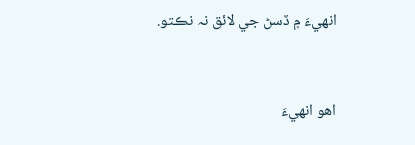انهيءَ ۾ ڏسڻ جي لائق نہ نڪتو.


اهو انهيءَ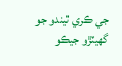جي ڪري ٿيندو جو گھيٽڙو جيڪو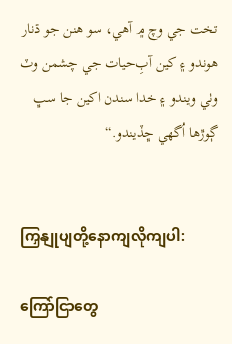تخت جي وچ ۾ آهي، سو هنن جو ڌنار هوندو ۽ کين آبِ‌حيات جي چشمن وٽ وٺي ويندو ۽ خدا سندن اکين جا سڀ ڳوڙها اُگھي ڇڏيندو.“


ကြှနျုပျတို့နောကျလိုကျပါ:

ကြော်ငြာတွေ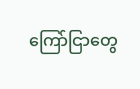ကြော်ငြာတွေ